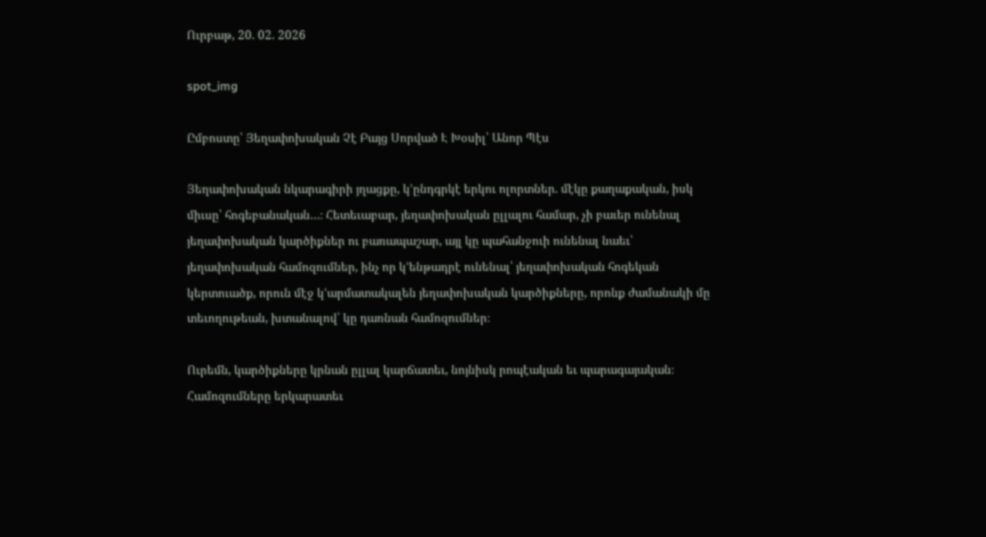Ուրբաթ, 20. 02. 2026

spot_img

Ըմբոստը՝ Յեղափոխական Չէ Բայց Սորված Է Խօսիլ՝ Անոր Պէս

Յեղափոխական նկարագիրի յղացքը, կ՚ընդգրկէ երկու ոլորտներ. մէկը քաղաքական, իսկ միւսը՝ հոգեբանական…։ Հետեւաբար, յեղափոխական ըլլալու համար, չի բաւեր ունենալ յեղափոխական կարծիքներ ու բառապաշար, այլ կը պահանջուի ունենալ նաեւ՝ յեղափոխական համոզումներ, ինչ որ կ՚ենթադրէ ունենալ՝ յեղափոխական հոգեկան կերտուածք, որուն մէջ կ՚արմատակալեն յեղափոխական կարծիքները, որոնք ժամանակի մը տեւողութեան, խտանալով՝ կը դառնան համոզումներ։

Ուրեմն, կարծիքները կրնան ըլլալ կարճատեւ, նոյնիսկ րոպէական եւ պարագայական։ Համոզումները երկարատեւ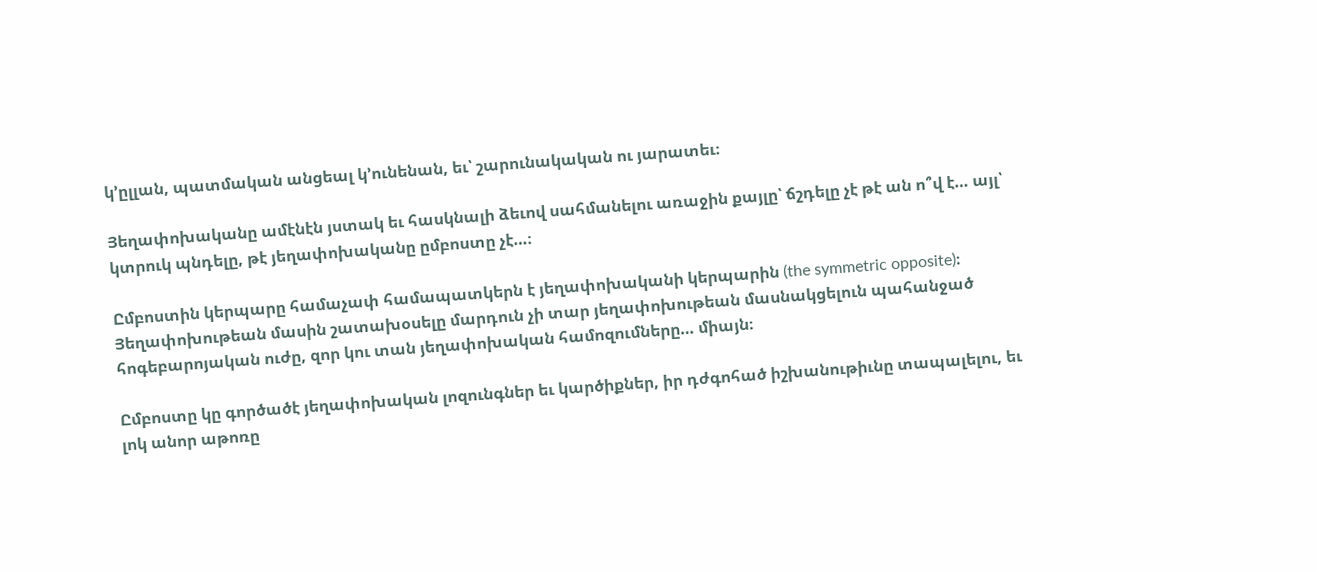կ՚ըլլան, պատմական անցեալ կ՚ունենան, եւ՝ շարունակական ու յարատեւ։

Յեղափոխականը ամէնէն յստակ եւ հասկնալի ձեւով սահմանելու առաջին քայլը՝ ճշդելը չէ թէ ան ո՞վ է… այլ՝ կտրուկ պնդելը, թէ յեղափոխականը ըմբոստը չէ…։

Ըմբոստին կերպարը համաչափ համապատկերն է յեղափոխականի կերպարին (the symmetric opposite)։ Յեղափոխութեան մասին շատախօսելը մարդուն չի տար յեղափոխութեան մասնակցելուն պահանջած հոգեբարոյական ուժը, զոր կու տան յեղափոխական համոզումները… միայն։

Ըմբոստը կը գործածէ յեղափոխական լոզունգներ եւ կարծիքներ, իր դժգոհած իշխանութիւնը տապալելու, եւ լոկ անոր աթոռը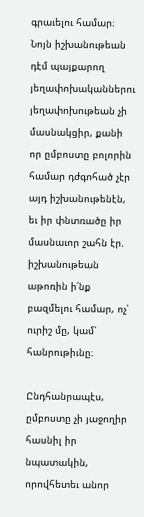գրաւելու համար։ Նոյն իշխանութեան դէմ պայքարող յեղափոխականներու յեղափոխութեան չի մասնակցիր, քանի որ ըմբոստը բոլորին համար դժգոհած չէր այդ իշխանութենէն, եւ իր փնտռածը իր մասնաւոր շահն էր. իշխանութեան աթոռին ի՛նք բազմելու համար, ոչ՝ ուրիշ մը, կամ՝ հանրութիւնը։

Ընդհանրապէս, ըմբոստը չի յաջողիր հասնիլ իր նպատակին, որովհետեւ անոր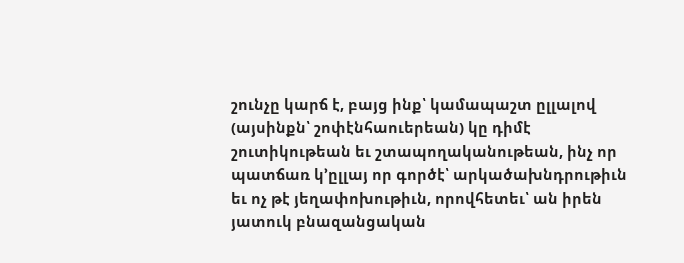շունչը կարճ է, բայց ինք՝ կամապաշտ ըլլալով (այսինքն՝ շոփէնհաուերեան) կը դիմէ շուտիկութեան եւ շտապողականութեան, ինչ որ պատճառ կ՚ըլլայ որ գործէ՝ արկածախնդրութիւն եւ ոչ թէ յեղափոխութիւն, որովհետեւ՝ ան իրեն յատուկ բնազանցական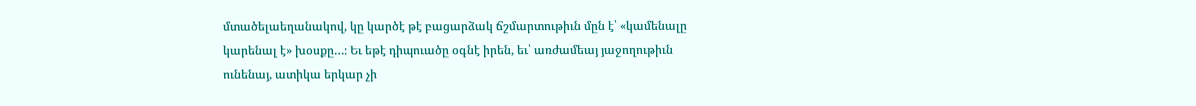մտածելաեղանակով, կը կարծէ թէ բացարձակ ճշմարտութիւն մըն է՝ «կամենալը կարենալ է» խօսքը…։ Եւ եթէ դիպուածը օգնէ իրեն, եւ՝ առժամեայ յաջողութիւն ունենայ, ատիկա երկար չի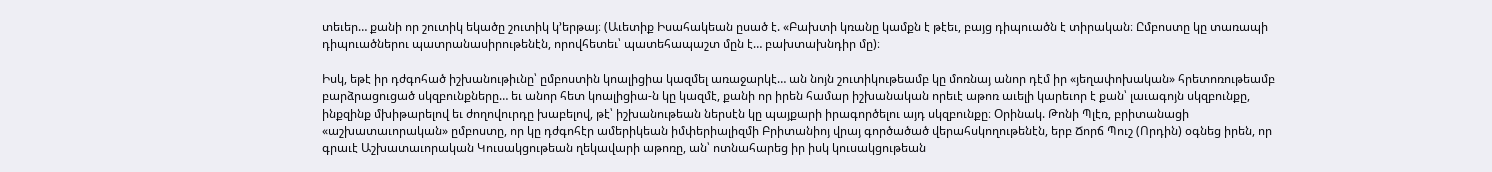տեւեր… քանի որ շուտիկ եկածը շուտիկ կ՚երթայ։ (Աւետիք Իսահակեան ըսած է. «Բախտի կռանը կամքն է թէեւ, բայց դիպուածն է տիրական։ Ըմբոստը կը տառապի դիպուածներու պատրանասիրութենէն, որովհետեւ՝ պատեհապաշտ մըն է… բախտախնդիր մը)։

Իսկ, եթէ իր դժգոհած իշխանութիւնը՝ ըմբոստին կոալիցիա կազմել առաջարկէ… ան նոյն շուտիկութեամբ կը մոռնայ անոր դէմ իր «յեղափոխական» հրետոռութեամբ բարձրացուցած սկզբունքները… եւ անոր հետ կոալիցիա-ն կը կազմէ, քանի որ իրեն համար իշխանական որեւէ աթոռ աւելի կարեւոր է քան՝ լաւագոյն սկզբունքը, ինքզինք մխիթարելով եւ ժողովուրդը խաբելով, թէ՝ իշխանութեան ներսէն կը պայքարի իրագործելու այդ սկզբունքը։ Օրինակ. Թոնի Պլէռ, բրիտանացի «աշխատաւորական» ըմբոստը, որ կը դժգոհէր ամերիկեան իմփերիալիզմի Բրիտանիոյ վրայ գործածած վերահսկողութենէն, երբ Ճորճ Պուշ (Որդին) օգնեց իրեն, որ գրաւէ Աշխատաւորական Կուսակցութեան ղեկավարի աթոռը, ան՝ ոտնահարեց իր իսկ կուսակցութեան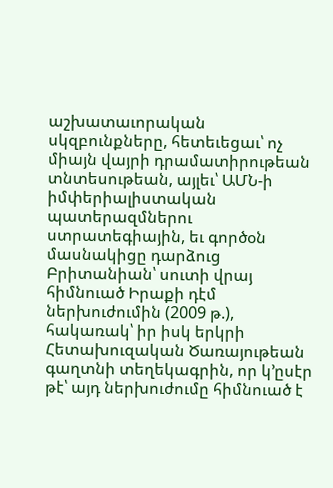աշխատաւորական սկզբունքները, հետեւեցաւ՝ ոչ միայն վայրի դրամատիրութեան տնտեսութեան, այլեւ՝ ԱՄՆ-ի իմփերիալիստական պատերազմներու ստրատեգիային, եւ գործօն մասնակիցը դարձուց Բրիտանիան՝ սուտի վրայ հիմնուած Իրաքի դէմ ներխուժումին (2009 թ.), հակառակ՝ իր իսկ երկրի Հետախուզական Ծառայութեան գաղտնի տեղեկագրին, որ կ՚ըսէր թէ՝ այդ ներխուժումը հիմնուած է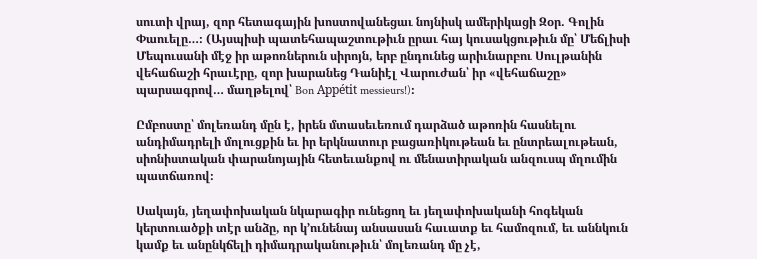սուտի վրայ, զոր հետագային խոստովանեցաւ նոյնիսկ ամերիկացի Զօր. Գոլին Փաուելը…։ (Այսպիսի պատեհապաշտութիւն ըրաւ հայ կուսակցութիւն մը՝ Մեճլիսի Մեպուսանի մէջ իր աթոռներուն սիրոյն, երբ ընդունեց արիւնարբու Սուլթանին վեհաճաշի հրաւէրը, զոր խարանեց Դանիէլ Վարուժան՝ իր «վեհաճաշը» պարսագրով… մաղթելով՝ Bon Appétit messieurs!)։

Ըմբոստը՝ մոլեռանդ մըն է, իրեն մտասեւեռում դարձած աթոռին հասնելու անդիմադրելի մոլուցքին եւ իր երկնատուր բացառիկութեան եւ ընտրեալութեան, սիոնիստական փարանոյային հետեւանքով ու մենատիրական անզուսպ մղումին պատճառով։

Սակայն, յեղափոխական նկարագիր ունեցող եւ յեղափոխականի հոգեկան կերտուածքի տէր անձը, որ կ՚ունենայ անսասան հաւատք եւ համոզում, եւ աննկուն կամք եւ անընկճելի դիմադրականութիւն՝ մոլեռանդ մը չէ,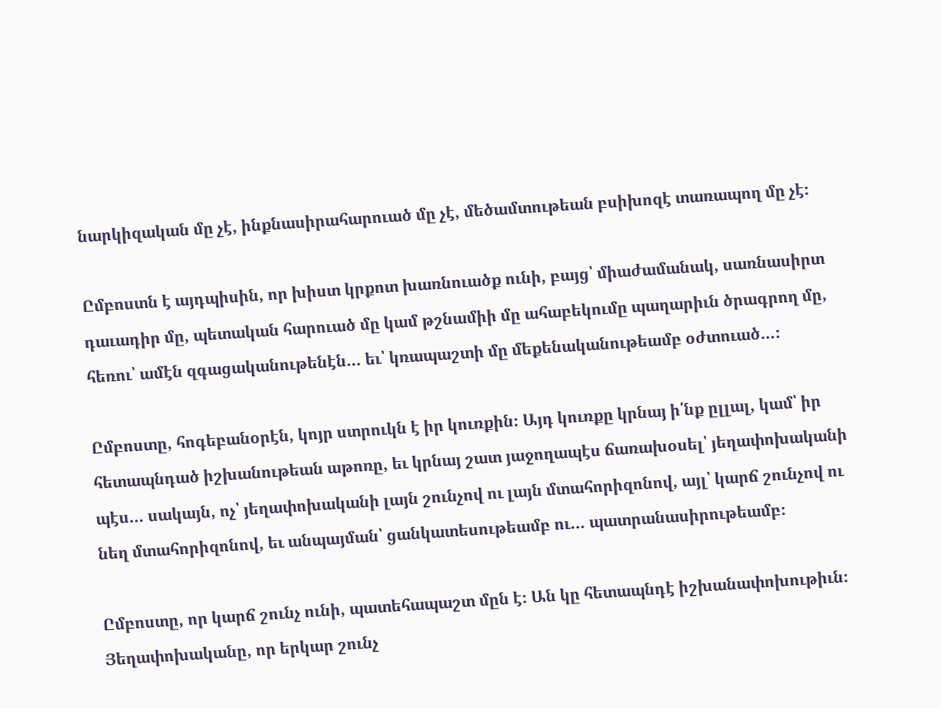նարկիզական մը չէ, ինքնասիրահարուած մը չէ, մեծամտութեան բսիխոզէ տառապող մը չէ։

Ըմբոստն է այդպիսին, որ խիստ կրքոտ խառնուածք ունի, բայց՝ միաժամանակ, սառնասիրտ դաւադիր մը, պետական հարուած մը կամ թշնամիի մը ահաբեկումը պաղարիւն ծրագրող մը, հեռու՝ ամէն զգացականութենէն… եւ՝ կռապաշտի մը մեքենականութեամբ օժտուած…։

Ըմբոստը, հոգեբանօրէն, կոյր ստրուկն է իր կուռքին։ Այդ կուռքը կրնայ ի՛նք ըլլալ, կամ՝ իր հետապնդած իշխանութեան աթոռը, եւ կրնայ շատ յաջողապէս ճառախօսել՝ յեղափոխականի պէս… սակայն, ոչ՝ յեղափոխականի լայն շունչով ու լայն մտահորիզոնով, այլ՝ կարճ շունչով ու նեղ մտահորիզոնով, եւ անպայման՝ ցանկատեսութեամբ ու… պատրանասիրութեամբ։

Ըմբոստը, որ կարճ շունչ ունի, պատեհապաշտ մըն է։ Ան կը հետապնդէ իշխանափոխութիւն։ Յեղափոխականը, որ երկար շունչ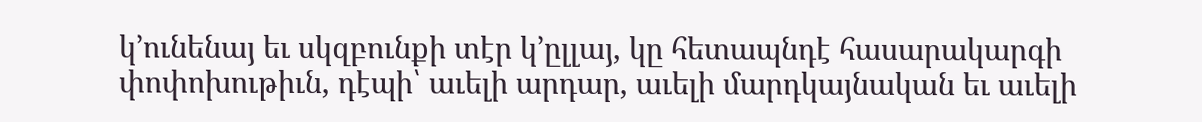կ՚ունենայ եւ սկզբունքի տէր կ՚ըլլայ, կը հետապնդէ հասարակարգի փոփոխութիւն, դէպի՝ աւելի արդար, աւելի մարդկայնական եւ աւելի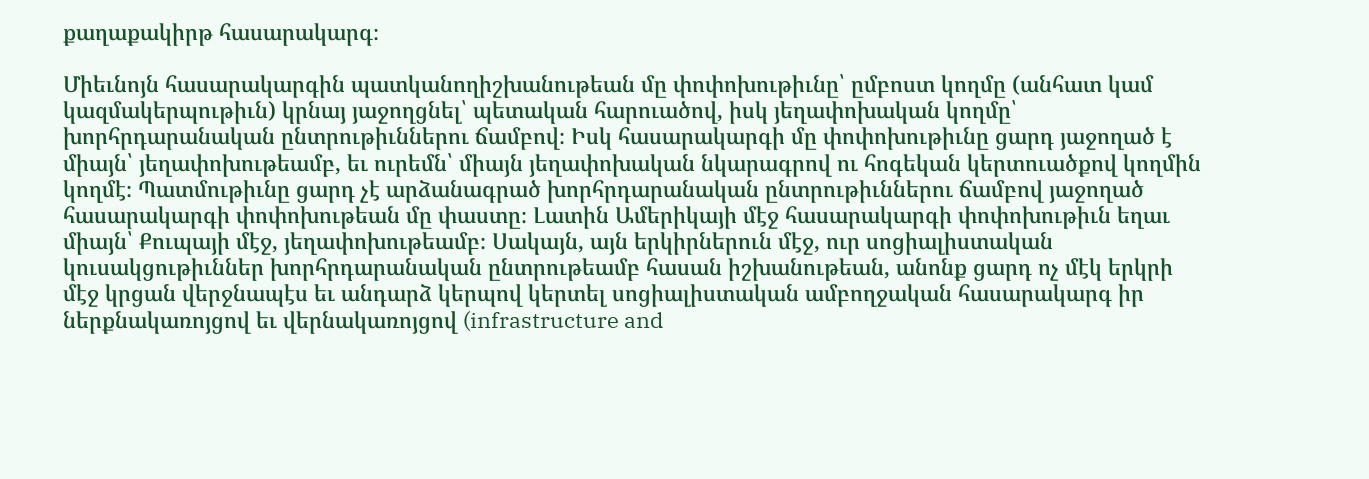քաղաքակիրթ հասարակարգ։

Միեւնոյն հասարակարգին պատկանողիշխանութեան մը փոփոխութիւնը՝ ըմբոստ կողմը (անհատ կամ կազմակերպութիւն) կրնայ յաջողցնել՝ պետական հարուածով, իսկ յեղափոխական կողմը՝ խորհրդարանական ընտրութիւններու ճամբով։ Իսկ հասարակարգի մը փոփոխութիւնը ցարդ յաջողած է միայն՝ յեղափոխութեամբ, եւ ուրեմն՝ միայն յեղափոխական նկարագրով ու հոգեկան կերտուածքով կողմին կողմէ։ Պատմութիւնը ցարդ չէ արձանագրած խորհրդարանական ընտրութիւններու ճամբով յաջողած հասարակարգի փոփոխութեան մը փաստը։ Լատին Ամերիկայի մէջ հասարակարգի փոփոխութիւն եղաւ միայն՝ Քուպայի մէջ, յեղափոխութեամբ։ Սակայն, այն երկիրներուն մէջ, ուր սոցիալիստական կուսակցութիւններ խորհրդարանական ընտրութեամբ հասան իշխանութեան, անոնք ցարդ ոչ մէկ երկրի մէջ կրցան վերջնապէս եւ անդարձ կերպով կերտել սոցիալիստական ամբողջական հասարակարգ իր ներքնակառոյցով եւ վերնակառոյցով (infrastructure and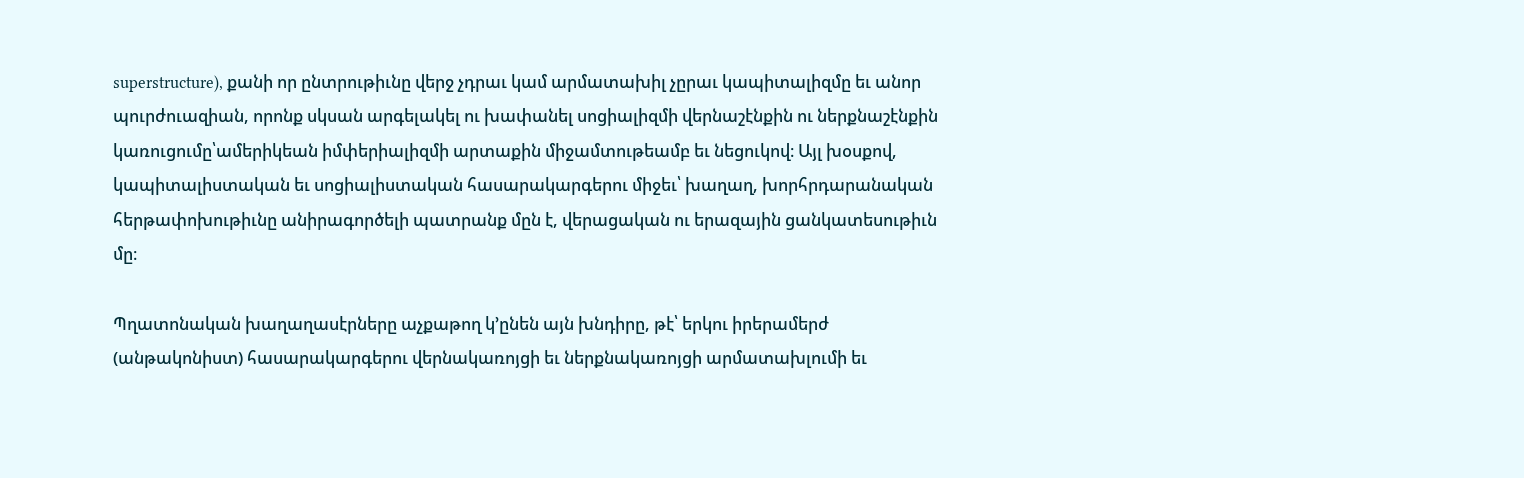superstructure), քանի որ ընտրութիւնը վերջ չդրաւ կամ արմատախիլ չըրաւ կապիտալիզմը եւ անոր պուրժուազիան, որոնք սկսան արգելակել ու խափանել սոցիալիզմի վերնաշէնքին ու ներքնաշէնքին կառուցումը՝ամերիկեան իմփերիալիզմի արտաքին միջամտութեամբ եւ նեցուկով։ Այլ խօսքով, կապիտալիստական եւ սոցիալիստական հասարակարգերու միջեւ՝ խաղաղ, խորհրդարանական հերթափոխութիւնը անիրագործելի պատրանք մըն է, վերացական ու երազային ցանկատեսութիւն մը։

Պղատոնական խաղաղասէրները աչքաթող կ՚ընեն այն խնդիրը, թէ՝ երկու իրերամերժ (անթակոնիստ) հասարակարգերու վերնակառոյցի եւ ներքնակառոյցի արմատախլումի եւ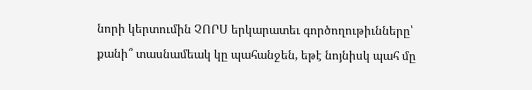նորի կերտումին ՉՈՐՍ երկարատեւ գործողութիւնները՝ քանի՞ տասնամեակ կը պահանջեն, եթէ նոյնիսկ պահ մը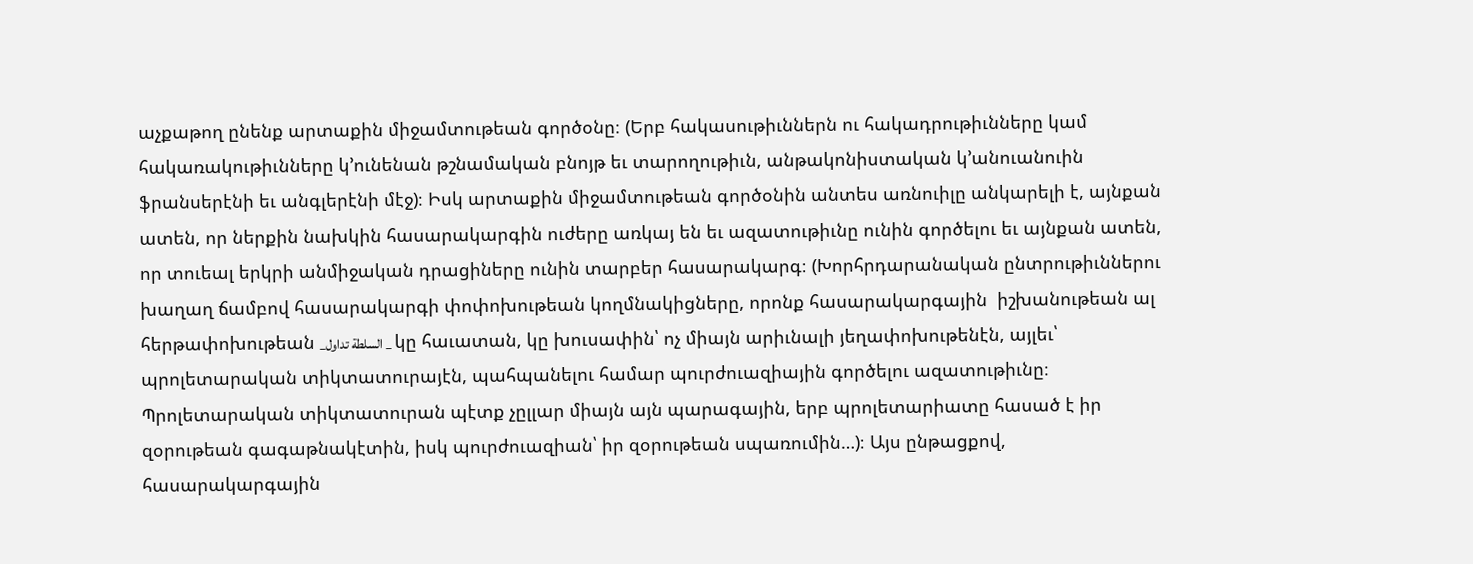աչքաթող ընենք արտաքին միջամտութեան գործօնը։ (Երբ հակասութիւններն ու հակադրութիւնները կամ հակառակութիւնները կ՚ունենան թշնամական բնոյթ եւ տարողութիւն, անթակոնիստական կ՚անուանուին ֆրանսերէնի եւ անգլերէնի մէջ)։ Իսկ արտաքին միջամտութեան գործօնին անտես առնուիլը անկարելի է, այնքան ատեն, որ ներքին նախկին հասարակարգին ուժերը առկայ են եւ ազատութիւնը ունին գործելու եւ այնքան ատեն, որ տուեալ երկրի անմիջական դրացիները ունին տարբեր հասարակարգ։ (Խորհրդարանական ընտրութիւններու խաղաղ ճամբով հասարակարգի փոփոխութեան կողմնակիցները, որոնք հասարակարգային  իշխանութեան ալ հերթափոխութեան _السلطة تداول _ կը հաւատան, կը խուսափին՝ ոչ միայն արիւնալի յեղափոխութենէն, այլեւ՝ պրոլետարական տիկտատուրայէն, պահպանելու համար պուրժուազիային գործելու ազատութիւնը։ Պրոլետարական տիկտատուրան պէտք չըլլար միայն այն պարագային, երբ պրոլետարիատը հասած է իր զօրութեան գագաթնակէտին, իսկ պուրժուազիան՝ իր զօրութեան սպառումին…)։ Այս ընթացքով, հասարակարգային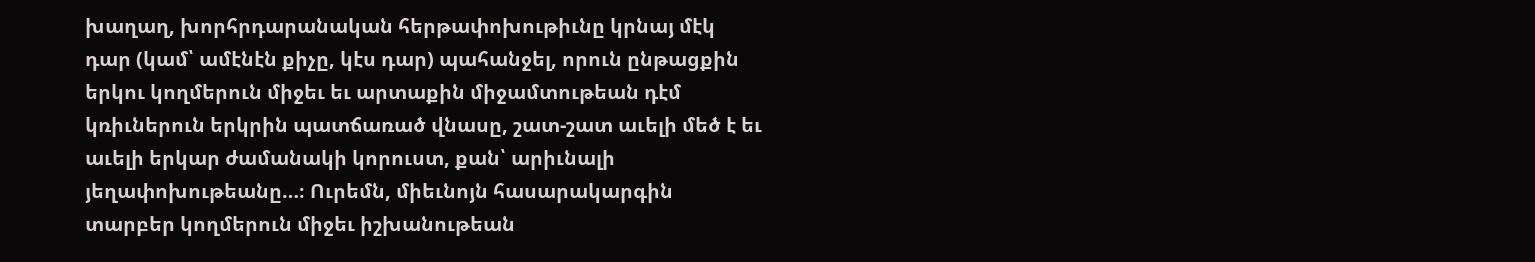խաղաղ, խորհրդարանական հերթափոխութիւնը կրնայ մէկ դար (կամ՝ ամէնէն քիչը, կէս դար) պահանջել, որուն ընթացքին երկու կողմերուն միջեւ եւ արտաքին միջամտութեան դէմ կռիւներուն երկրին պատճառած վնասը, շատ-շատ աւելի մեծ է եւ աւելի երկար ժամանակի կորուստ, քան՝ արիւնալի յեղափոխութեանը…։ Ուրեմն, միեւնոյն հասարակարգին տարբեր կողմերուն միջեւ իշխանութեան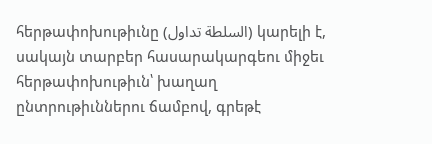հերթափոխութիւնը (السلطة تداول) կարելի է, սակայն տարբեր հասարակարգեու միջեւ հերթափոխութիւն՝ խաղաղ ընտրութիւններու ճամբով, գրեթէ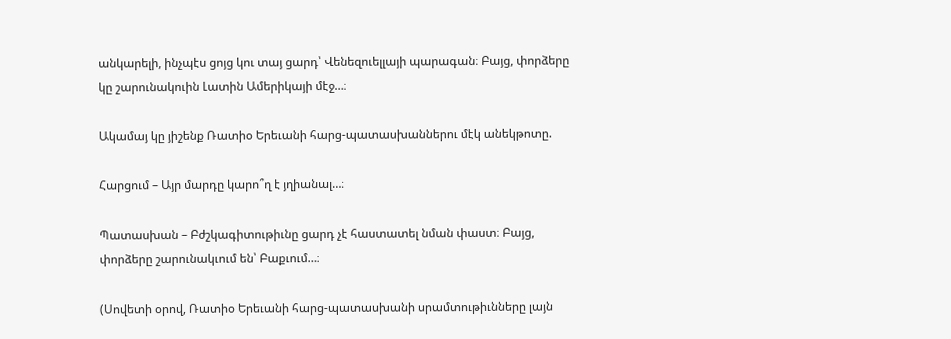անկարելի, ինչպէս ցոյց կու տայ ցարդ՝ Վենեզուելլայի պարագան։ Բայց, փորձերը կը շարունակուին Լատին Ամերիկայի մէջ…։

Ակամայ կը յիշենք Ռատիօ Երեւանի հարց-պատասխաններու մէկ անեկթոտը.

Հարցում – Այր մարդը կարո՞ղ է յղիանալ…։

Պատասխան – Բժշկագիտութիւնը ցարդ չէ հաստատել նման փաստ։ Բայց, փորձերը շարունակւում են՝ Բաքւում…։

(Սովետի օրով, Ռատիօ Երեւանի հարց-պատասխանի սրամտութիւնները լայն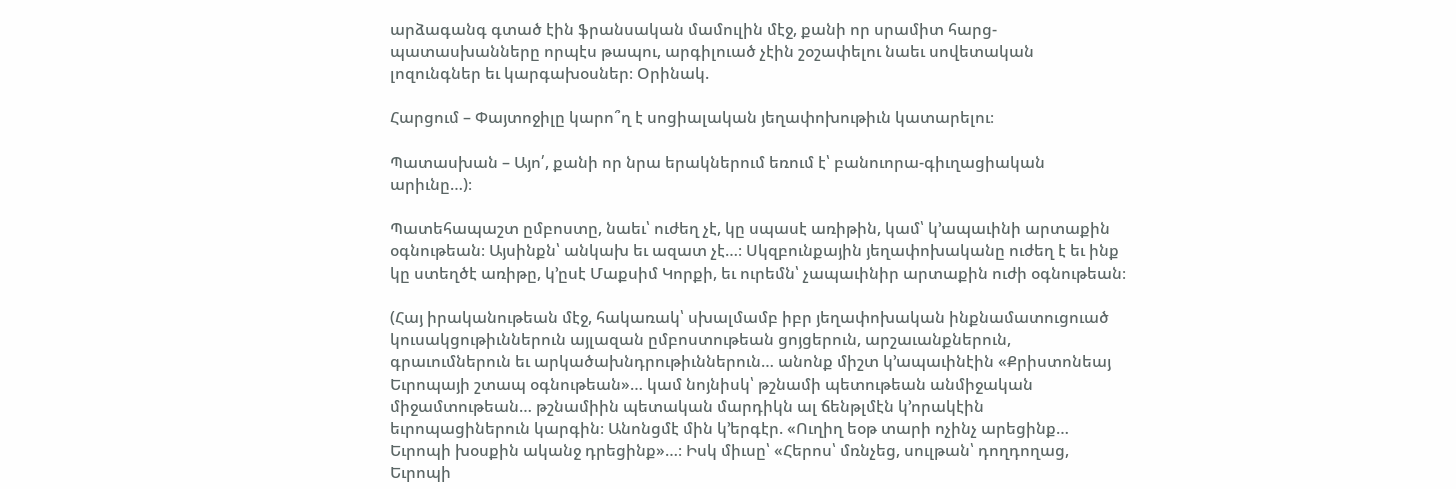արձագանգ գտած էին ֆրանսական մամուլին մէջ, քանի որ սրամիտ հարց-պատասխանները որպէս թապու, արգիլուած չէին շօշափելու նաեւ սովետական լոզունգներ եւ կարգախօսներ։ Օրինակ.

Հարցում – Փայտոջիլը կարո՞ղ է սոցիալական յեղափոխութիւն կատարելու։

Պատասխան – Այո՛, քանի որ նրա երակներում եռում է՝ բանուորա-գիւղացիական արիւնը…)։

Պատեհապաշտ ըմբոստը, նաեւ՝ ուժեղ չէ, կը սպասէ առիթին, կամ՝ կ՚ապաւինի արտաքին օգնութեան։ Այսինքն՝ անկախ եւ ազատ չէ…։ Սկզբունքային յեղափոխականը ուժեղ է եւ ինք կը ստեղծէ առիթը, կ՚ըսէ Մաքսիմ Կորքի, եւ ուրեմն՝ չապաւինիր արտաքին ուժի օգնութեան։

(Հայ իրականութեան մէջ, հակառակ՝ սխալմամբ իբր յեղափոխական ինքնամատուցուած կուսակցութիւններուն այլազան ըմբոստութեան ցոյցերուն, արշաւանքներուն, գրաւումներուն եւ արկածախնդրութիւններուն… անոնք միշտ կ՚ապաւինէին «Քրիստոնեայ Եւրոպայի շտապ օգնութեան»… կամ նոյնիսկ՝ թշնամի պետութեան անմիջական միջամտութեան… թշնամիին պետական մարդիկն ալ ճենթլմէն կ՚որակէին եւրոպացիներուն կարգին։ Անոնցմէ մին կ՚երգէր. «Ուղիղ եօթ տարի ոչինչ արեցինք… Եւրոպի խօսքին ականջ դրեցինք»…։ Իսկ միւսը՝ «Հերոս՝ մռնչեց, սուլթան՝ դողդողաց, Եւրոպի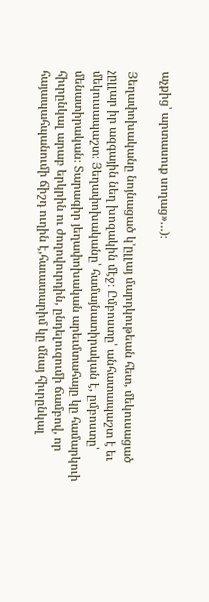աչքից՝ արտասուք սողաց»…)։

Յեղափոխականը նոյնացած կ՚ըլլայ մարդկութեան հետ, մեկուսացած չըլլար իր ազգային նեղ խոզակին մէջ։ Ըմբոստը՝ անհատապաշտ է եւ մեկուսապաշտ։ Յեղափոխականը՝ համայնատիրական է, ըմբոստը՝ մենատիրական։ Տարագիր յեղափոխական արեւմտահայը կը համարկուի հիւրընկալ արաբ երկրին ու ժողովուրդին, ընդելուզումի ճամբով, որ հայապահպանումի ճիշդ ուղին է,հաւատարիմ կը մնայ հիւրընկալ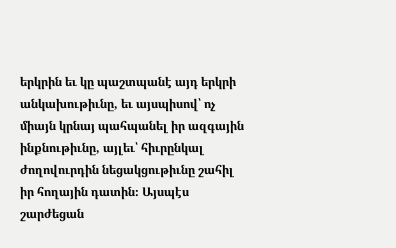երկրին եւ կը պաշտպանէ այդ երկրի անկախութիւնը, եւ այսպիսով՝ ոչ միայն կրնայ պահպանել իր ազգային ինքնութիւնը, այլեւ՝ հիւրընկալ ժողովուրդին նեցակցութիւնը շահիլ իր հողային դատին։ Այսպէս շարժեցան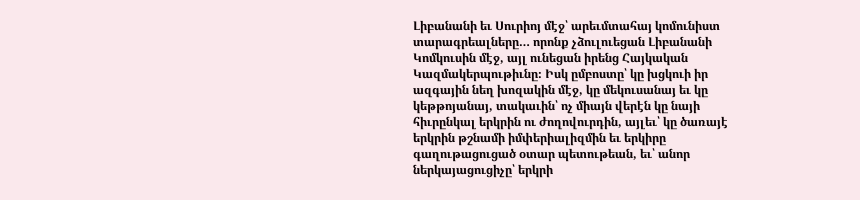Լիբանանի եւ Սուրիոյ մէջ՝ արեւմտահայ կոմունիստ տարագրեալները… որոնք չձուլուեցան Լիբանանի Կոմկուսին մէջ, այլ ունեցան իրենց Հայկական Կազմակերպութիւնը։ Իսկ ըմբոստը՝ կը խցկուի իր ազգային նեղ խոզակին մէջ, կը մեկուսանայ եւ կը կեթթոյանայ, տակաւին՝ ոչ միայն վերէն կը նայի հիւրընկալ երկրին ու ժողովուրդին, այլեւ՝ կը ծառայէ երկրին թշնամի իմփերիալիզմին եւ երկիրը գաղութացուցած օտար պետութեան, եւ՝ անոր ներկայացուցիչը՝ երկրի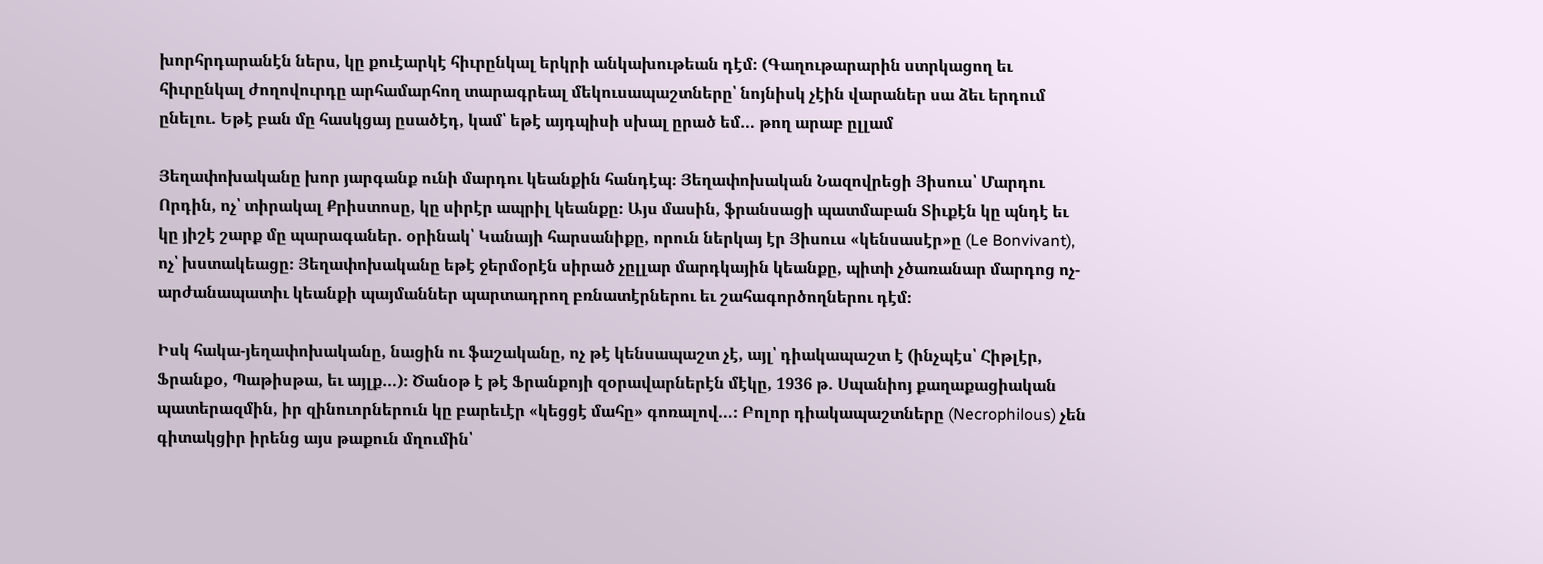խորհրդարանէն ներս, կը քուէարկէ հիւրընկալ երկրի անկախութեան դէմ։ (Գաղութարարին ստրկացող եւ հիւրընկալ ժողովուրդը արհամարհող տարագրեալ մեկուսապաշտները՝ նոյնիսկ չէին վարաներ սա ձեւ երդում ընելու. Եթէ բան մը հասկցայ ըսածէդ, կամ՝ եթէ այդպիսի սխալ ըրած եմ… թող արաբ ըլլամ

Յեղափոխականը խոր յարգանք ունի մարդու կեանքին հանդէպ։ Յեղափոխական Նազովրեցի Յիսուս՝ Մարդու Որդին, ոչ՝ տիրակալ Քրիստոսը, կը սիրէր ապրիլ կեանքը։ Այս մասին, ֆրանսացի պատմաբան Տիւքէն կը պնդէ եւ կը յիշէ շարք մը պարագաներ. օրինակ՝ Կանայի հարսանիքը, որուն ներկայ էր Յիսուս «կենսասէր»ը (Le Bonvivant), ոչ՝ խստակեացը։ Յեղափոխականը եթէ ջերմօրէն սիրած չըլլար մարդկային կեանքը, պիտի չծառանար մարդոց ոչ-արժանապատիւ կեանքի պայմաններ պարտադրող բռնատէրներու եւ շահագործողներու դէմ։

Իսկ հակա-յեղափոխականը, նացին ու ֆաշականը, ոչ թէ կենսապաշտ չէ, այլ՝ դիակապաշտ է (ինչպէս՝ Հիթլէր, Ֆրանքօ, Պաթիսթա, եւ այլք…)։ Ծանօթ է թէ Ֆրանքոյի զօրավարներէն մէկը, 1936 թ. Սպանիոյ քաղաքացիական պատերազմին, իր զինուորներուն կը բարեւէր «կեցցէ մահը» գոռալով…։ Բոլոր դիակապաշտները (Necrophilous) չեն գիտակցիր իրենց այս թաքուն մղումին՝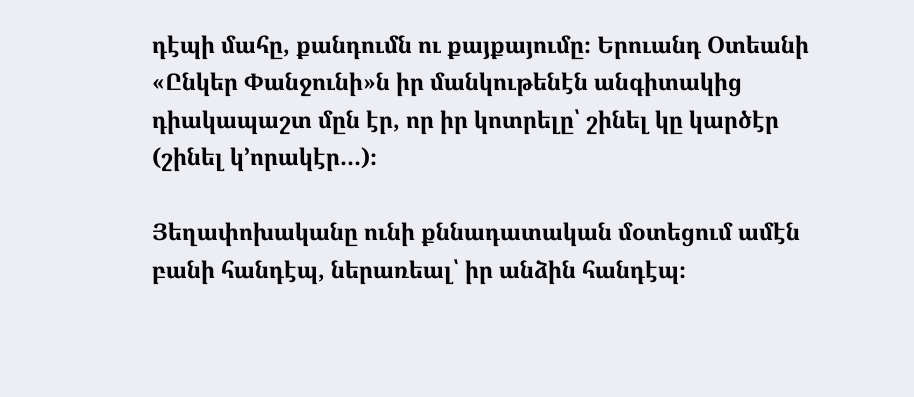դէպի մահը, քանդումն ու քայքայումը։ Երուանդ Օտեանի «Ընկեր Փանջունի»ն իր մանկութենէն անգիտակից դիակապաշտ մըն էր, որ իր կոտրելը՝ շինել կը կարծէր (շինել կ՚որակէր…)։

Յեղափոխականը ունի քննադատական մօտեցում ամէն բանի հանդէպ, ներառեալ՝ իր անձին հանդէպ։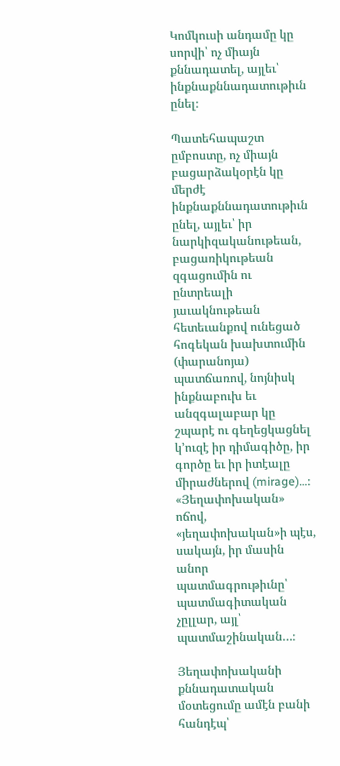Կոմկուսի անդամը կը սորվի՝ ոչ միայն քննադատել, այլեւ՝ ինքնաքննադատութիւն ընել։

Պատեհապաշտ ըմբոստը, ոչ միայն բացարձակօրէն կը մերժէ ինքնաքննադատութիւն ընել, այլեւ՝ իր նարկիզականութեան, բացառիկութեան զգացումին ու ընտրեալի յաւակնութեան հետեւանքով ունեցած հոգեկան խախտումին (փարանոյա) պատճառով, նոյնիսկ ինքնաբուխ եւ անզգալաբար կը շպարէ ու գեղեցկացնել կ՚ուզէ իր դիմագիծը, իր գործը եւ իր իտէալը միրաժներով (mirage)…։ «Յեղափոխական» ոճով, «յեղափոխական»ի պէս, սակայն, իր մասին անոր պատմագրութիւնը՝ պատմագիտական չըլլար, այլ՝ պատմաշինական…։

Յեղափոխականի քննադատական մօտեցումը ամէն բանի հանդէպ՝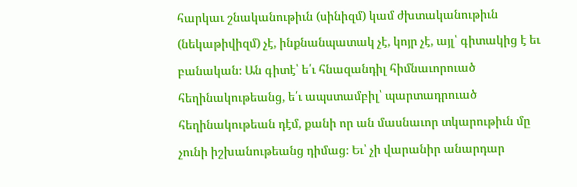հարկաւ շնականութիւն (սինիզմ) կամ ժխտականութիւն (նեկաթիվիզմ) չէ, ինքնանպատակ չէ, կոյր չէ, այլ՝ գիտակից է եւ բանական։ Ան գիտէ՝ ե՛ւ հնազանդիլ հիմնաւորուած հեղինակութեանց, ե՛ւ ապստամբիլ՝ պարտադրուած հեղինակութեան դէմ, քանի որ ան մասնաւոր տկարութիւն մը չունի իշխանութեանց դիմաց։ Եւ՝ չի վարանիր անարդար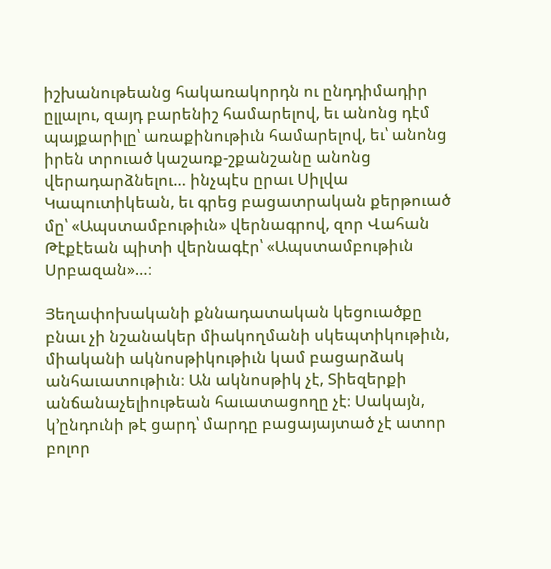իշխանութեանց հակառակորդն ու ընդդիմադիր ըլլալու, զայդ բարենիշ համարելով, եւ անոնց դէմ պայքարիլը՝ առաքինութիւն համարելով, եւ՝ անոնց իրեն տրուած կաշառք-շքանշանը անոնց վերադարձնելու… ինչպէս ըրաւ Սիլվա Կապուտիկեան, եւ գրեց բացատրական քերթուած մը՝ «Ապստամբութիւն» վերնագրով, զոր Վահան Թէքէեան պիտի վերնագէր՝ «Ապստամբութիւն Սրբազան»…։

Յեղափոխականի քննադատական կեցուածքը բնաւ չի նշանակեր միակողմանի սկեպտիկութիւն, միականի ակնոսթիկութիւն կամ բացարձակ անհաւատութիւն։ Ան ակնոսթիկ չէ, Տիեզերքի անճանաչելիութեան հաւատացողը չէ։ Սակայն, կ՚ընդունի թէ ցարդ՝ մարդը բացայայտած չէ ատոր բոլոր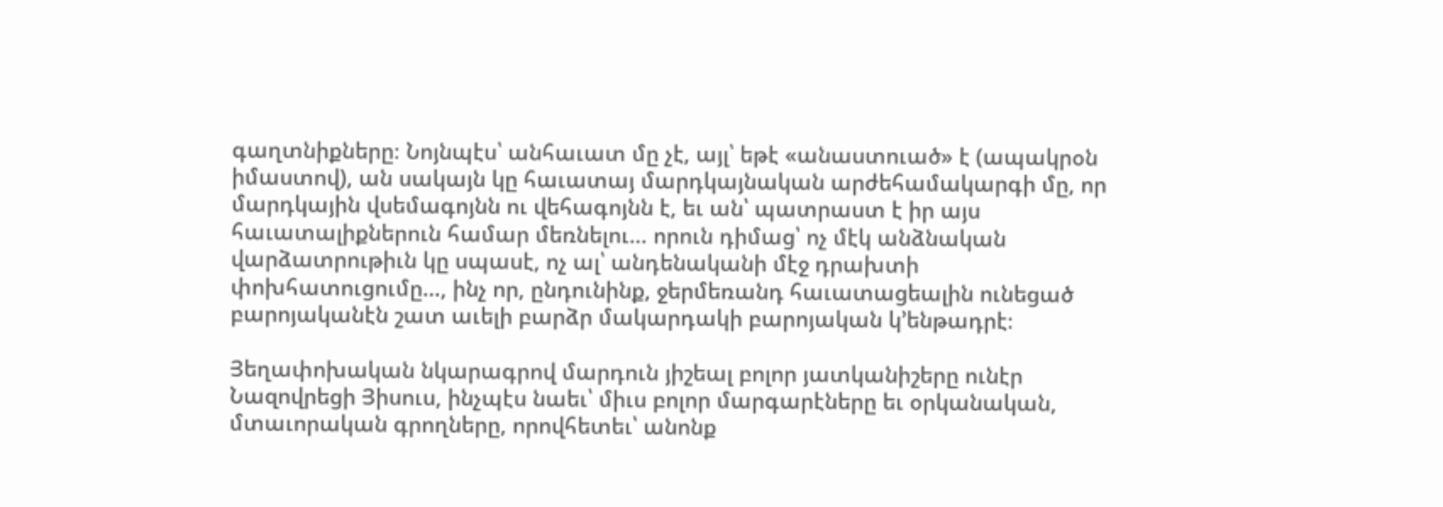գաղտնիքները։ Նոյնպէս՝ անհաւատ մը չէ, այլ՝ եթէ «անաստուած» է (ապակրօն իմաստով), ան սակայն կը հաւատայ մարդկայնական արժեհամակարգի մը, որ մարդկային վսեմագոյնն ու վեհագոյնն է, եւ ան՝ պատրաստ է իր այս հաւատալիքներուն համար մեռնելու… որուն դիմաց՝ ոչ մէկ անձնական վարձատրութիւն կը սպասէ, ոչ ալ՝ անդենականի մէջ դրախտի փոխհատուցումը…, ինչ որ, ընդունինք, ջերմեռանդ հաւատացեալին ունեցած բարոյականէն շատ աւելի բարձր մակարդակի բարոյական կ՚ենթադրէ։

Յեղափոխական նկարագրով մարդուն յիշեալ բոլոր յատկանիշերը ունէր Նազովրեցի Յիսուս, ինչպէս նաեւ՝ միւս բոլոր մարգարէները եւ օրկանական, մտաւորական գրողները, որովհետեւ՝ անոնք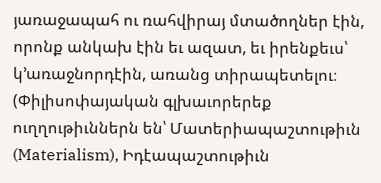յառաջապահ ու ռահվիրայ մտածողներ էին, որոնք անկախ էին եւ ազատ, եւ իրենքեւս՝ կ՚առաջնորդէին, առանց տիրապետելու։ (Փիլիսոփայական գլխաւորերեք ուղղութիւններն են՝ Մատերիապաշտութիւն (Materialism), Իդէապաշտութիւն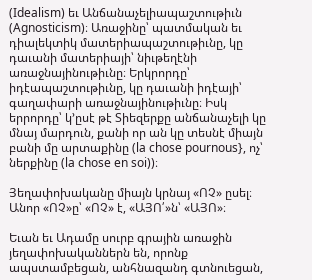(Idealism) եւ Անճանաչելիապաշտութիւն (Agnosticism)։ Առաջինը՝ պատմական եւ դիալեկտիկ մատերիապաշտութիւնը, կը դաւանի մատերիայի՝ նիւթեղէնի առաջնայինութիւնը։ Երկրորդը՝ իդէապաշտութիւնը, կը դաւանի իդէայի՝ գաղափարի առաջնայինութիւնը։ Իսկ երրորդը՝ կ՚ըսէ թէ Տիեզերքը անճանաչելի կը մնայ մարդուն, քանի որ ան կը տեսնէ միայն բանի մը արտաքինը (la chose pournous}, ոչ՝ ներքինը (la chose en soi))։

Յեղափոխականը միայն կրնայ «ՈՉ» ըսել։ Անոր «ՈՉ»ը՝ «ՈՉ» է, «ԱՅՈ՛»ն՝ «ԱՅՈ»։

Եւան եւ Ադամը սուրբ գրային առաջին յեղափոխականներն են, որոնք ապստամբեցան, անհնազանդ գտնուեցան,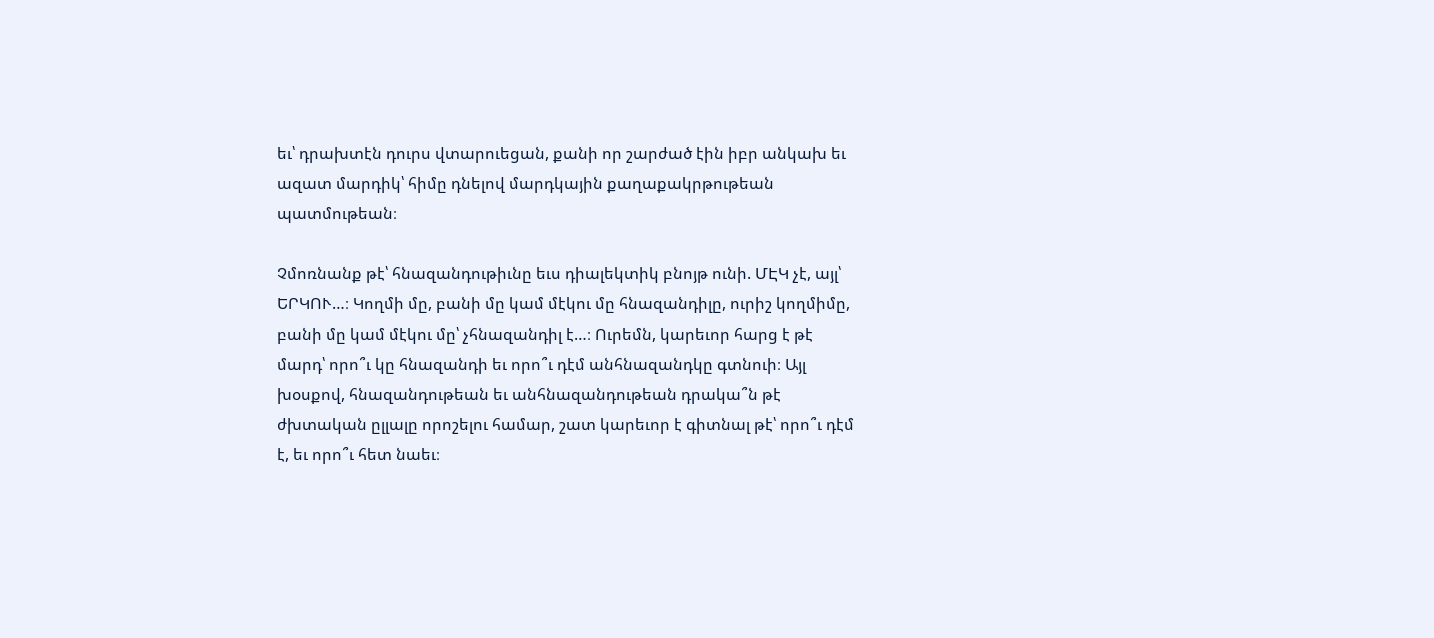եւ՝ դրախտէն դուրս վտարուեցան, քանի որ շարժած էին իբր անկախ եւ ազատ մարդիկ՝ հիմը դնելով մարդկային քաղաքակրթութեան պատմութեան։

Չմոռնանք թէ՝ հնազանդութիւնը եւս դիալեկտիկ բնոյթ ունի. ՄԷԿ չէ, այլ՝ ԵՐԿՈՒ…։ Կողմի մը, բանի մը կամ մէկու մը հնազանդիլը, ուրիշ կողմիմը, բանի մը կամ մէկու մը՝ չհնազանդիլ է…։ Ուրեմն, կարեւոր հարց է թէ մարդ՝ որո՞ւ կը հնազանդի եւ որո՞ւ դէմ անհնազանդկը գտնուի։ Այլ խօսքով, հնազանդութեան եւ անհնազանդութեան դրակա՞ն թէ ժխտական ըլլալը որոշելու համար, շատ կարեւոր է գիտնալ թէ՝ որո՞ւ դէմ է, եւ որո՞ւ հետ նաեւ։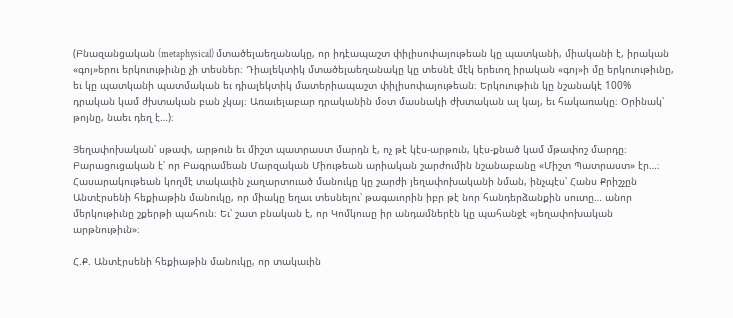(Բնազանցական (metaphysical) մտածելաեղանակը, որ իդէապաշտ փիլիսոփայութեան կը պատկանի, միականի է, իրական «գոյ»երու երկուութիւնը չի տեսներ։ Դիալեկտիկ մտածելաեղանակը կը տեսնէ մէկ երեւող իրական «գոյ»ի մը երկուութիւնը, եւ կը պատկանի պատմական եւ դիալեկտիկ մատերիապաշտ փիլիսոփայութեան։ Երկուութիւն կը նշանակէ 100% դրական կամ ժխտական բան չկայ։ Առաւելաբար դրականին մօտ մասնակի ժխտական ալ կայ, եւ հակառակը։ Օրինակ՝ թոյնը, նաեւ դեղ է…)։

Յեղափոխական՝ սթափ, արթուն եւ միշտ պատրաստ մարդն է, ոչ թէ կէս-արթուն, կէս-քնած կամ մթափոշ մարդը։ Բարացուցական է՝ որ Բագրամեան Մարզական Միութեան արիական շարժումին նշանաբանը «Միշտ Պատրաստ» էր…։ Հասարակութեան կողմէ տակաւին չաղարտուած մանուկը կը շարժի յեղափոխականի նման, ինչպէս՝ Հանս Քրիշչըն Անտէրսենի հեքիաթին մանուկը, որ միակը եղաւ տեսնելու՝ թագաւորին իբր թէ նոր հանդերձանքին սուտը… անոր մերկութիւնը շքերթի պահուն։ Եւ՝ շատ բնական է, որ Կոմկուսը իր անդամներէն կը պահանջէ «յեղափոխական արթնութիւն»։

Հ.Ք. Անտէրսենի հեքիաթին մանուկը, որ տակաւին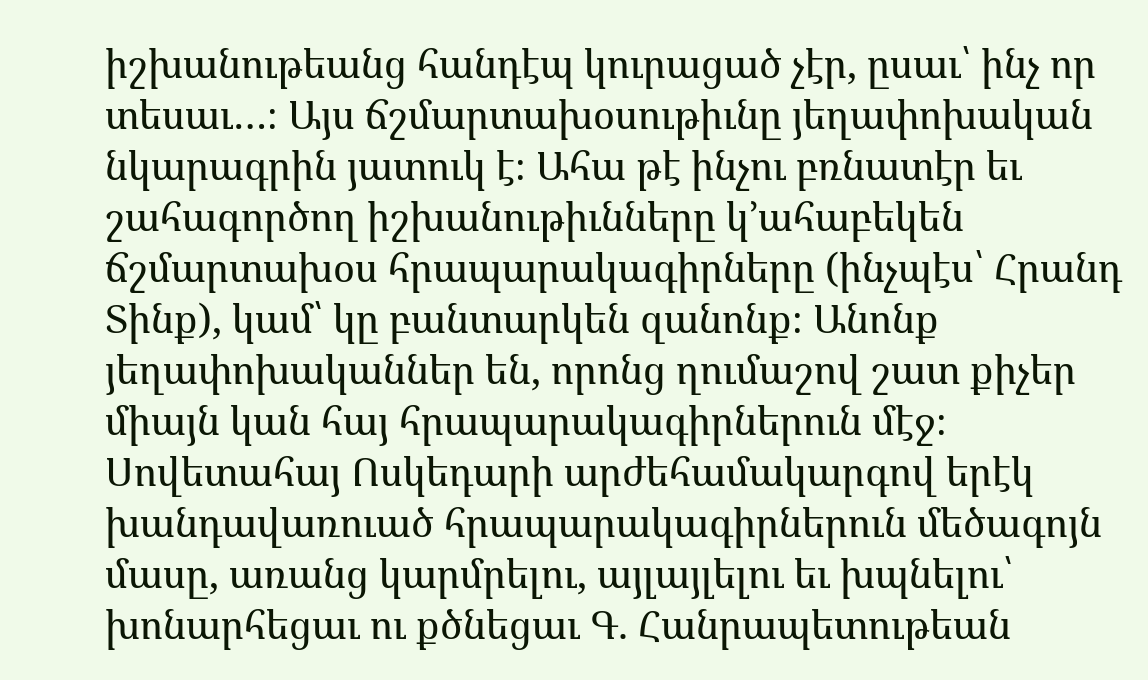իշխանութեանց հանդէպ կուրացած չէր, ըսաւ՝ ինչ որ տեսաւ…։ Այս ճշմարտախօսութիւնը յեղափոխական նկարագրին յատուկ է։ Ահա թէ ինչու բռնատէր եւ շահագործող իշխանութիւնները կ՚ահաբեկեն ճշմարտախօս հրապարակագիրները (ինչպէս՝ Հրանդ Տինք), կամ՝ կը բանտարկեն զանոնք։ Անոնք յեղափոխականներ են, որոնց ղումաշով շատ քիչեր միայն կան հայ հրապարակագիրներուն մէջ։ Սովետահայ Ոսկեդարի արժեհամակարգով երէկ խանդավառուած հրապարակագիրներուն մեծագոյն մասը, առանց կարմրելու, այլայլելու եւ խպնելու՝ խոնարհեցաւ ու քծնեցաւ Գ. Հանրապետութեան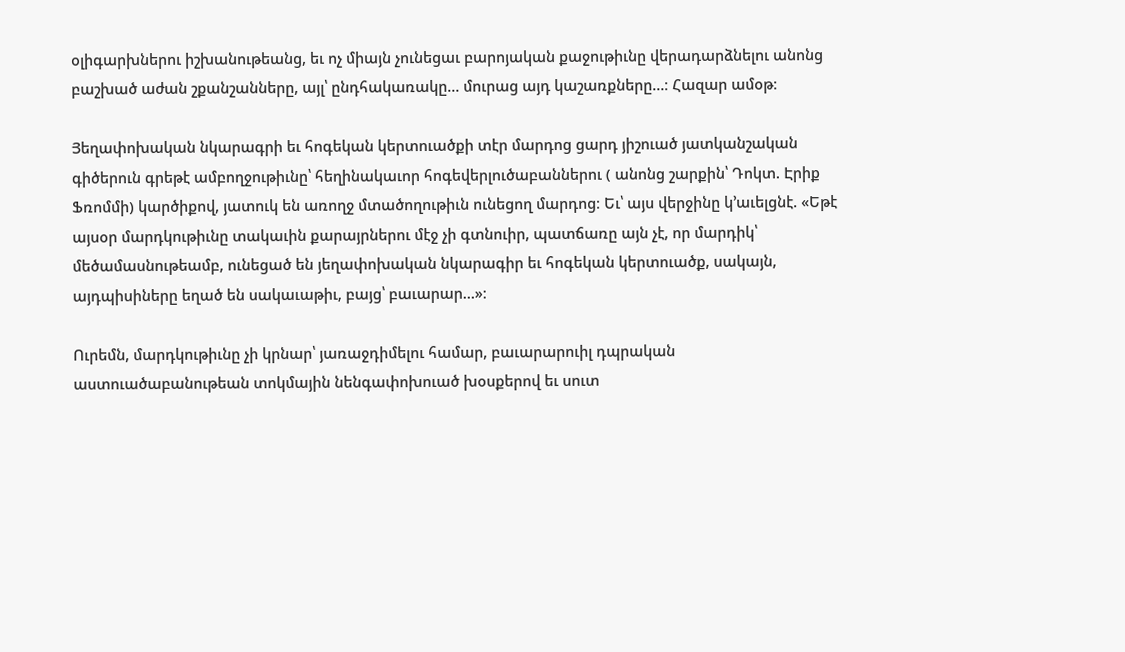օլիգարխներու իշխանութեանց, եւ ոչ միայն չունեցաւ բարոյական քաջութիւնը վերադարձնելու անոնց բաշխած աժան շքանշանները, այլ՝ ընդհակառակը… մուրաց այդ կաշառքները…։ Հազար ամօթ։

Յեղափոխական նկարագրի եւ հոգեկան կերտուածքի տէր մարդոց ցարդ յիշուած յատկանշական գիծերուն գրեթէ ամբողջութիւնը՝ հեղինակաւոր հոգեվերլուծաբաններու ( անոնց շարքին՝ Դոկտ. Էրիք Ֆռոմմի) կարծիքով, յատուկ են առողջ մտածողութիւն ունեցող մարդոց։ Եւ՝ այս վերջինը կ՚աւելցնէ. «Եթէ այսօր մարդկութիւնը տակաւին քարայրներու մէջ չի գտնուիր, պատճառը այն չէ, որ մարդիկ՝ մեծամասնութեամբ, ունեցած են յեղափոխական նկարագիր եւ հոգեկան կերտուածք, սակայն, այդպիսիները եղած են սակաւաթիւ, բայց՝ բաւարար…»։

Ուրեմն, մարդկութիւնը չի կրնար՝ յառաջդիմելու համար, բաւարարուիլ դպրական աստուածաբանութեան տոկմային նենգափոխուած խօսքերով եւ սուտ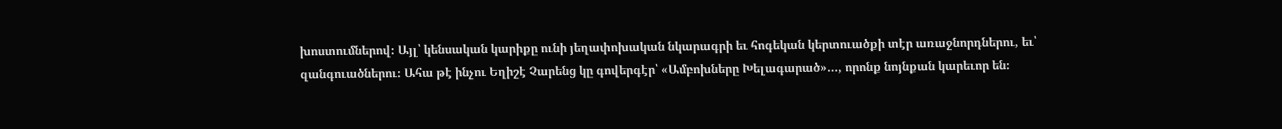խոստումներով։ Այլ՝ կենսական կարիքը ունի յեղափոխական նկարագրի եւ հոգեկան կերտուածքի տէր առաջնորդներու, եւ՝ զանգուածներու։ Ահա թէ ինչու Եղիշէ Չարենց կը գովերգէր՝ «Ամբոխները Խելագարած»…, որոնք նոյնքան կարեւոր են։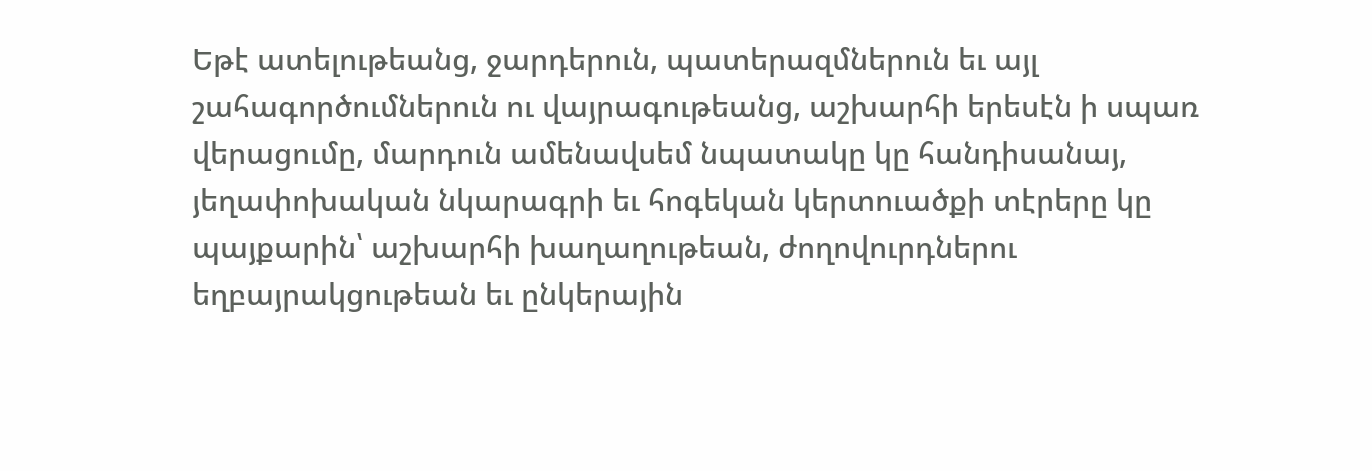Եթէ ատելութեանց, ջարդերուն, պատերազմներուն եւ այլ շահագործումներուն ու վայրագութեանց, աշխարհի երեսէն ի սպառ վերացումը, մարդուն ամենավսեմ նպատակը կը հանդիսանայ, յեղափոխական նկարագրի եւ հոգեկան կերտուածքի տէրերը կը պայքարին՝ աշխարհի խաղաղութեան, ժողովուրդներու եղբայրակցութեան եւ ընկերային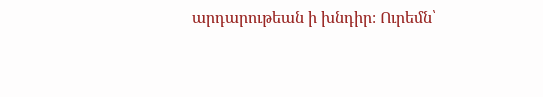արդարութեան ի խնդիր։ Ուրեմն՝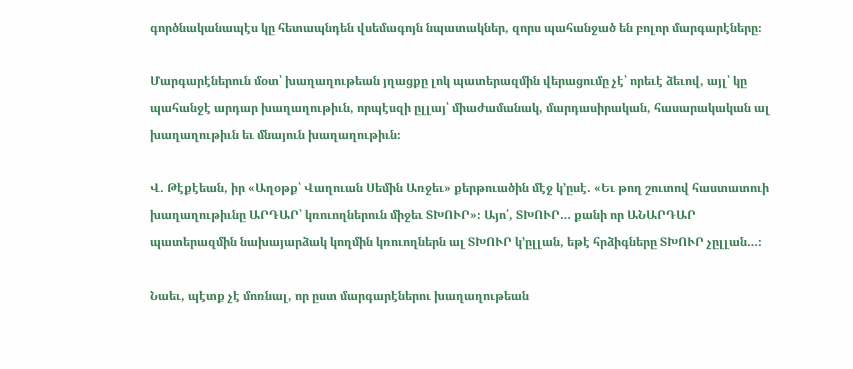գործնականապէս կը հետապնդեն վսեմագոյն նպատակներ, զորս պահանջած են բոլոր մարգարէները։

Մարգարէներուն մօտ՝ խաղաղութեան յղացքը լոկ պատերազմին վերացումը չէ՝ որեւէ ձեւով, այլ՝ կը պահանջէ արդար խաղաղութիւն, որպէսզի ըլլայ՝ միաժամանակ, մարդասիրական, հասարակական ալ խաղաղութիւն եւ մնայուն խաղաղութիւն։

Վ. Թէքէեան, իր «Աղօթք՝ Վաղուան Սեմին Առջեւ» քերթուածին մէջ կ՚ըսէ. «Եւ թող շուտով հաստատուի խաղաղութիւնը ԱՐԴԱՐ՝ կռուողներուն միջեւ ՏԽՈՒՐ»։ Այո՛, ՏԽՈՒՐ… քանի որ ԱՆԱՐԴԱՐ պատերազմին նախայարձակ կողմին կռուողներն ալ ՏԽՈՒՐ կ՚ըլլան, եթէ հրձիգները ՏԽՈՒՐ չըլլան…։

Նաեւ, պէտք չէ մոռնալ, որ ըստ մարգարէներու խաղաղութեան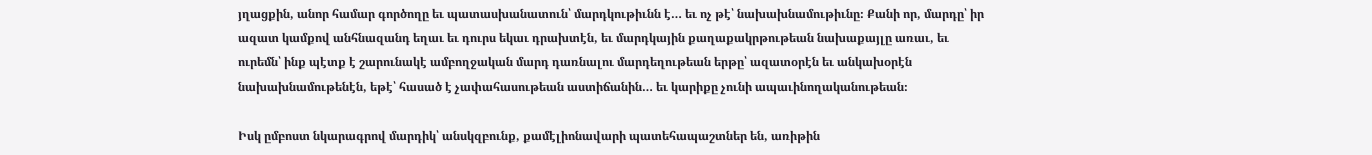յղացքին, անոր համար գործողը եւ պատասխանատուն՝ մարդկութիւնն է… եւ ոչ թէ՝ նախախնամութիւնը։ Քանի որ, մարդը՝ իր ազատ կամքով անհնազանդ եղաւ եւ դուրս եկաւ դրախտէն, եւ մարդկային քաղաքակրթութեան նախաքայլը առաւ, եւ ուրեմն՝ ինք պէտք է շարունակէ ամբողջական մարդ դառնալու մարդեղութեան երթը՝ ազատօրէն եւ անկախօրէն նախախնամութենէն, եթէ՝ հասած է չափահասութեան աստիճանին… եւ կարիքը չունի ապաւինողականութեան։

Իսկ ըմբոստ նկարագրով մարդիկ՝ անսկզբունք, քամէլիոնավարի պատեհապաշտներ են, առիթին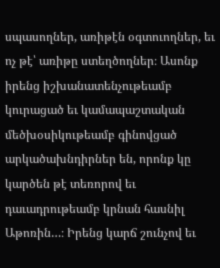սպասողներ, առիթէն օգտուողներ, եւ ոչ թէ՝ առիթը ստեղծողներ։ Ասոնք իրենց իշխանատենչութեամբ կուրացած եւ կամապաշտական մեծխօսիկութեամբ գինովցած արկածախնդիրներ են, որոնք կը կարծեն թէ տեռորով եւ դաւադրութեամբ կրնան հասնիլ Աթոռին…։ Իրենց կարճ շունչով եւ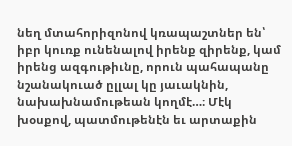նեղ մտահորիզոնով կռապաշտներ են՝ իբր կուռք ունենալով իրենք զիրենք, կամ իրենց ազգութիւնը, որուն պահապանը նշանակուած ըլլալ կը յաւակնին, նախախնամութեան կողմէ…։ Մէկ խօսքով, պատմութենէն եւ արտաքին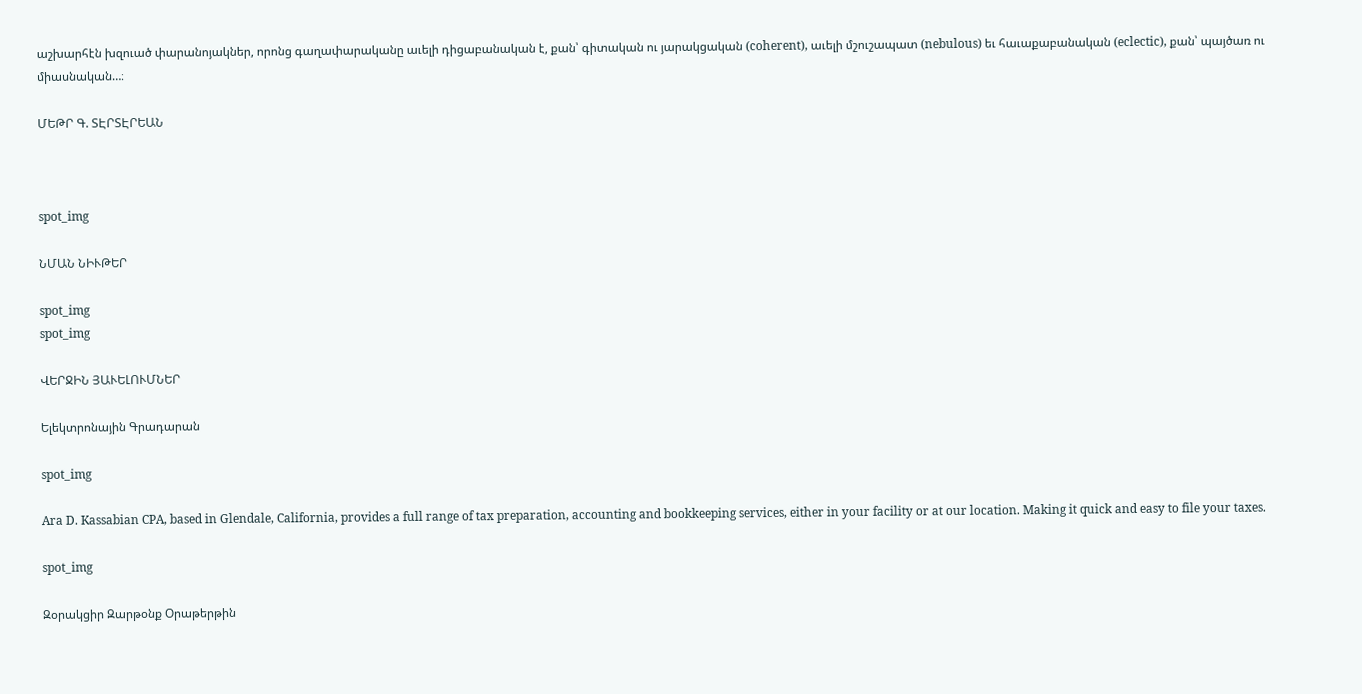աշխարհէն խզուած փարանոյակներ, որոնց գաղափարականը աւելի դիցաբանական է, քան՝ գիտական ու յարակցական (coherent), աւելի մշուշապատ (nebulous) եւ հաւաքաբանական (eclectic), քան՝ պայծառ ու միասնական…։

ՄԵԹՐ Գ. ՏԷՐՏԷՐԵԱՆ



spot_img

ՆՄԱՆ ՆԻՒԹԵՐ

spot_img
spot_img

ՎԵՐՋԻՆ ՅԱՒԵԼՈՒՄՆԵՐ

Ելեկտրոնային Գրադարան

spot_img

Ara D. Kassabian CPA, based in Glendale, California, provides a full range of tax preparation, accounting and bookkeeping services, either in your facility or at our location. Making it quick and easy to file your taxes.

spot_img

Զօրակցիր Զարթօնք Օրաթերթին